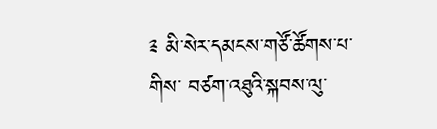༉ མི་སེར་དམངས་གཙོ་ཚོགས་པ་གིས་ བཙག་འཐུའི་སྐབས་ལུ་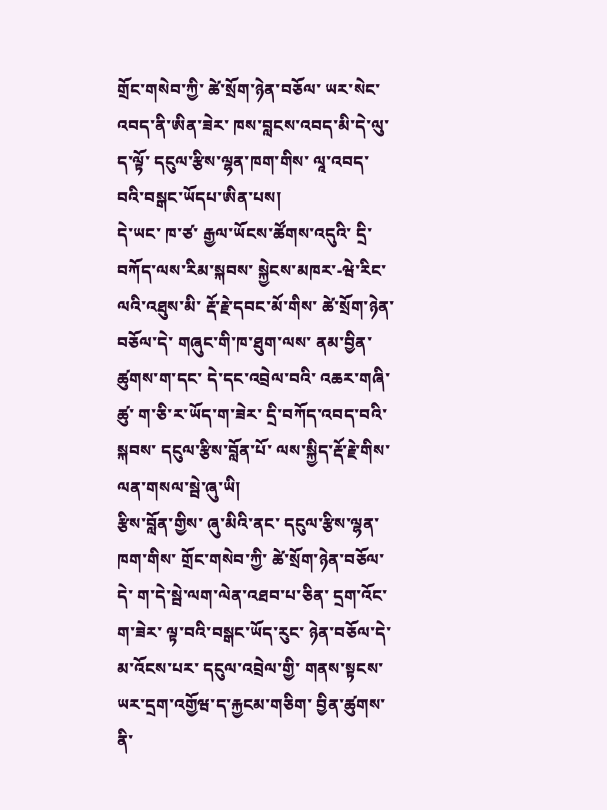གྲོང་གསེབ་ཀྱི་ ཚེ་སྲོག་ཉེན་བཅོལ་ ཡར་སེང་འབད་ནི་ཨིན་ཟེར་ ཁས་བླངས་འབད་མི་དེ་ལུ་ ད་ལྟོ་ དངུལ་རྩིས་ལྷན་ཁག་གིས་ ལཱ་འབད་བའི་བསྒང་ཡོདཔ་ཨིན་པས།
དེ་ཡང་ ཁ་ཙ་ རྒྱལ་ཡོངས་ཚོགས་འདུའི་ དྲི་བཀོད་ལས་རིམ་སྐབས་ སྐྱེངས་མཁར་-ཝེ་རིང་ལའི་འཐུས་མི་ རྡོ་རྗེ་དབང་མོ་གིས་ ཚེ་སྲོག་ཉེན་བཅོལ་དེ་ གཞུང་གི་ཁ་ཐུག་ལས་ ནམ་བྱིན་ཚུགས་ག་དང་ དེ་དང་འབྲེལ་བའི་ འཆར་གཞི་ཚུ་ ག་ཅི་ར་ཡོད་ག་ཟེར་ དྲི་བཀོད་འབད་བའི་སྐབས་ དངུལ་རྩིས་བློན་པོ་ ལས་སྐྱིད་རྡོ་རྗེ་གིས་ ལན་གསལ་སྦེ་ཞུ་ཡི།
རྩིས་བློན་གྱིས་ ཞུ་མིའི་ནང་ དངུལ་རྩིས་ལྷན་ཁག་གིས་ གྲོང་གསེབ་ཀྱི་ ཚེ་སྲོག་ཉེན་བཅོལ་དེ་ ག་དེ་སྦེ་ལག་ལེན་འཐབ་པ་ཅིན་ དྲག་འོང་ག་ཟེར་ ལྟ་བའི་བསྒང་ཡོད་རུང་ ཉེན་བཅོལ་དེ་ མ་འོངས་པར་ དངུལ་འབྲེལ་གྱི་ གནས་སྟངས་ཡར་དྲག་འགྱོཝ་ད་རྐྱངམ་གཅིག་ བྱིན་ཚུགས་ནི་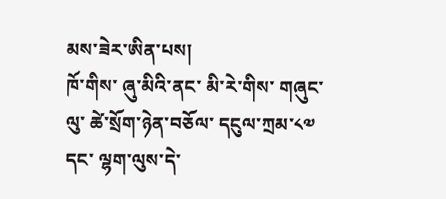མས་ཟེར་ཨིན་པས།
ཁོ་གིས་ ཞུ་མིའི་ནང་ མི་རེ་གིས་ གཞུང་ལུ་ ཚེ་སྲོག་ཉེན་བཅོལ་ དངུལ་ཀྲམ་༨༧ དང་ ལྷག་ལུས་དེ་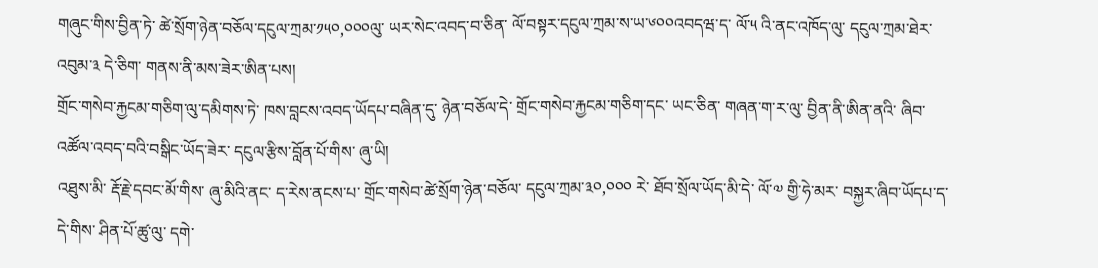གཞུང་གིས་བྱིན་ཏེ་ ཚེ་སྲོག་ཉེན་བཅོལ་དངུལ་ཀྲམ་༡༥༠,༠༠༠ལུ་ ཡར་སེང་འབད་བ་ཅིན་ ལོ་བསྟར་དངུལ་ཀྲམ་ས་ཡ་༦༠༠འབདཝ་ད་ ལོ་༥ འི་ནང་འཁོད་ལུ་ དངུལ་ཀྲམ་ཐེར་འབུམ་༣ དེ་ཅིག་ གནས་ནི་མས་ཟེར་ཨིན་པས།
གྲོང་གསེབ་རྐྱངམ་གཅིག་ལུ་དམིགས་ཏེ་ ཁས་བླངས་འབད་ཡོདཔ་བཞིན་དུ་ ཉེན་བཅོལ་དེ་ གྲོང་གསེབ་རྐྱངམ་གཅིག་དང་ ཡང་ཅིན་ གཞན་ག་ར་ལུ་ བྱིན་ནི་ཨིན་ནའི་ ཞིབ་འཚོལ་འབད་བའི་བསྒིང་ཡོད་ཟེར་ དངུལ་རྩིས་བློན་པོ་གིས་ ཞུ་ཡི།
འཐུས་མི་ རྡོ་རྗེ་དབང་མོ་གིས་ ཞུ་མིའི་ནང་ ད་རེས་ནངས་པ་ གྲོང་གསེབ་ཚེ་སྲོག་ཉེན་བཅོལ་ དངུལ་ཀྲམ་༣༠,༠༠༠ རེ་ ཐོབ་སྲོལ་ཡོད་མི་དེ་ ལོ་༧ གྱི་ཧེ་མར་ བསྐྱར་ཞིབ་ཡོདཔ་ད་ དེ་གིས་ ཤིན་པོ་ཚུ་ལུ་ དགེ་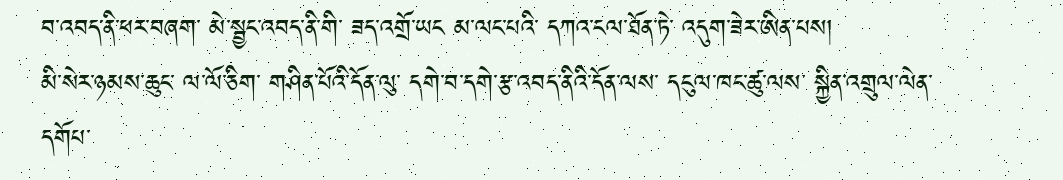བ་འབད་ནི་ཕར་བཞག་ མེ་སྦྱང་འབད་ནི་གི་ ཟད་འགྲོ་ཡང མ་ལང་པའི་ དཀའ་ངལ་ཐོན་ཏེ་ འདུག་ཟེར་ཨིན་པས།
མི་སེར་ཉམས་ཆུང་ ལ་ལོ་ཅིག་ གཤིན་པོའི་དོན་ལུ་ དགེ་བ་དགེ་རྩ་འབད་ནིའི་དོན་ལས་ དངུལ་ཁང་ཚུ་ལས་ སྐྱིན་འགྲུལ་ལེན་དགོཔ་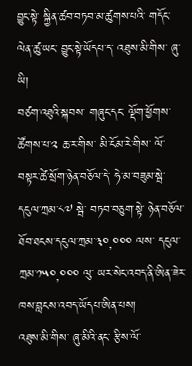བྱུང་སྟེ་ སྐྱིན་ཚབ་བཏབ་མ་ཚུགས་པའི་ གདོང་ལེན་ཚུ་ཡང་ བྱུང་སྟེ་ཡོདཔ་ད་ འཐུས་མི་གིས་ ཞུ་ཡི།
བཙག་འཐུའི་སྐབས་ གཞུང་དང་ ལྡོག་ཕྱོགས་ཚོགས་པ་༢ ཆ་ར་གིས་ མི་ངོམ་རེ་གིས་ ལོ་བསྟར་ཚེ་སྲོག་ཉེན་བཅོལ་དེ་ ཧེ་མ་བཟུམ་སྦེ་ དངུལ་ཀྲམ་༨༧ སྦེ་ བཏབ་བཅུག་སྟེ་ ཉེན་བཅོལ་ཐོབ་ཐངས་དངུལ་ཀྲམ་༣༠,༠༠༠ ལས་ དངུལ་ཀྲམ་༡༥༠,༠༠༠ ལུ་ ཡར་སེང་འབད་ནི་ཨིན་ཟེར་ ཁས་བླངས་འབད་ཡོདཔ་ཨིན་པས།
འཐུས་མི་གིས་ ཞུ་མིའི་ནང་ རྩིས་ལོ་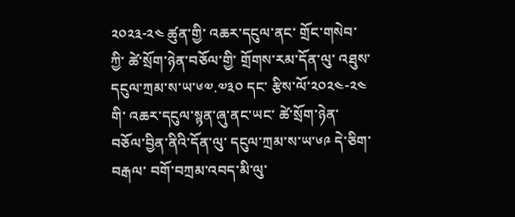༢༠༢༣-༢༤ ཚུན་གྱི་ འཆར་དངུལ་ནང་ གྲོང་གསེབ་ཀྱི་ ཚེ་སྲོག་ཉེན་བཅོལ་གྱི་ གྲོགས་རམ་དོན་ལུ་ འཐུས་དངུལ་ཀྲམ་ས་ཡ་༦༧.༧༣༠ དང་ རྩིས་ལོ་༢༠༢༤-༢༤ གི་ འཆར་དངུལ་སྙན་ཞུ་ནང་ཡང་ ཚེ་སྲོག་ཉེན་བཅོལ་བྱིན་ནིའི་དོན་ལུ་ དངུལ་ཀྲམ་ས་ཡ་༦༩ དེ་ཅིག་བརྒལ་ བགོ་བཀྲམ་འབད་མི་ལུ་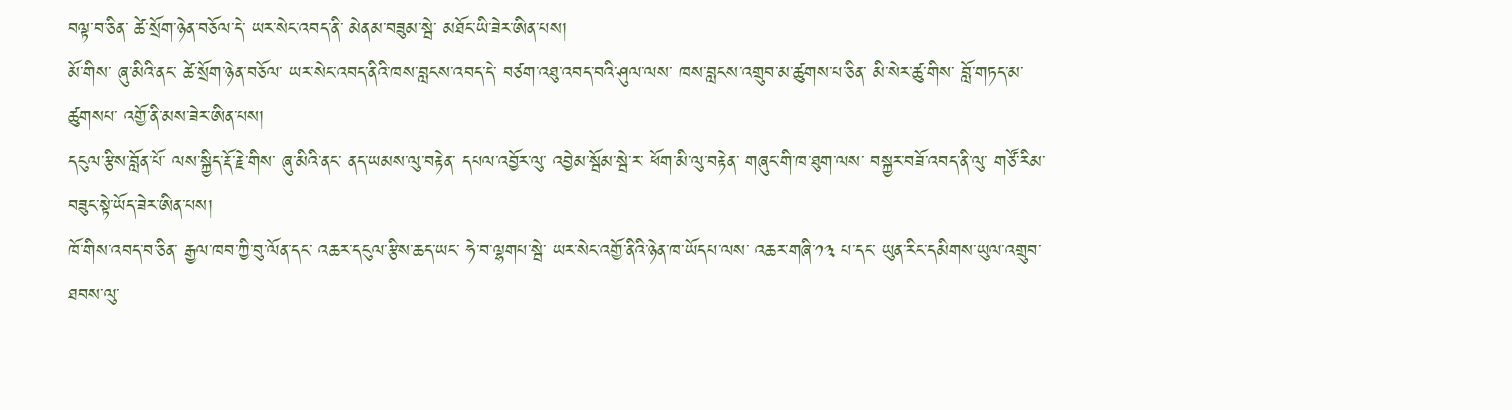བལྟ་བ་ཅིན་ ཚེ་སྲོག་ཉེན་བཅོལ་དེ་ ཡར་སེང་འབད་ནི་ མེནམ་བཟུམ་སྦེ་ མཐོང་ཡི་ཟེར་ཨིན་པས།
མོ་གིས་ ཞུ་མིའི་ནང་ ཚེ་སྲོག་ཉེན་བཅོལ་ ཡར་སེང་འབད་ནིའི་ཁས་བླངས་འབད་དེ་ བཙག་འཐུ་འབད་བའི་ཤུལ་ལས་ ཁས་བླངས་འགྲུབ་མ་ཚུགས་པ་ཅིན་ མི་སེར་ཚུ་གིས་ བློ་གཏད་མ་ཚུགསཔ་ འགྱོ་ནི་མས་ཟེར་ཨིན་པས།
དངུལ་རྩིས་བློན་པོ་ ལས་སྐྱིད་རྡོ་རྗེ་གིས་ ཞུ་མིའི་ནང་ ནད་ཡམས་ལུ་བརྟེན་ དཔལ་འབྱོར་ལུ་ འབྱེམ་སྦོམ་སྦེ་ར་ ཕོག་མི་ལུ་བརྟེན་ གཞུང་གི་ཁ་ཐུག་ལས་ བསྐྱར་བཟོ་འབད་ནི་ལུ་ གཙོ་རིམ་བཟུང་སྟེ་ཡོད་ཟེར་ཨིན་པས།
ཁོ་གིས་འབད་བ་ཅིན་ རྒྱལ་ཁབ་ཀྱི་བུ་ལོན་དང་ འཆར་དངུལ་རྩིས་ཆད་ཡང་ ཧེ་བ་ལྷགཔ་སྦེ་ ཡར་སེང་འགྱོ་ནིའི་ཉེན་ཁ་ཡོདཔ་ལས་ འཆར་གཞི་༡༣ པ་དང་ ཡུན་རིང་དམིགས་ཡུལ་འགྲུབ་ཐབས་ལུ་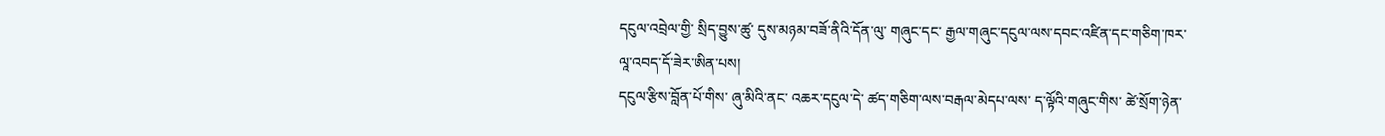དངུལ་འབྲེལ་གྱི་ སྲིད་བྱུས་ཚུ་ དུས་མཉམ་བཟོ་ནིའི་དོན་ལུ་ གཞུང་དང་ རྒྱལ་གཞུང་དངུལ་ལས་དབང་འཛིན་དང་གཅིག་ཁར་ ལཱ་འབད་དོ་ཟེར་ཨིན་པས།
དངུལ་རྩིས་བློན་པོ་གིས་ ཞུ་མིའི་ནང་ འཆར་དངུལ་དེ་ ཚད་གཅིག་ལས་བརྒལ་མེདཔ་ལས་ ད་ལྟོའི་གཞུང་གིས་ ཚེ་སྲོག་ཉེན་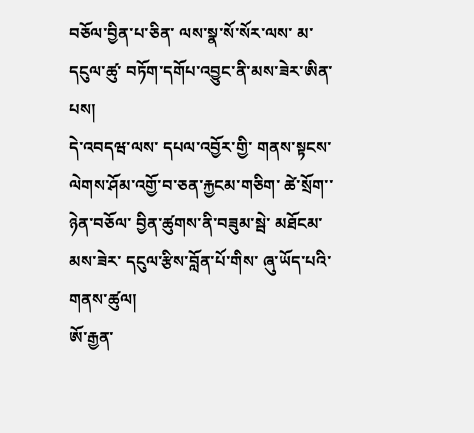བཅོལ་བྱིན་པ་ཅིན་ ལས་སྣ་སོ་སོར་ལས་ མ་དངུལ་ཚུ་ བཏོག་དགོཔ་འབྱུང་ནི་མས་ཟེར་ཨིན་པས།
དེ་འབདཝ་ལས་ དཔལ་འབྱོར་གྱི་ གནས་སྟངས་ལེགས་ཤོམ་འགྱོ་བ་ཅན་རྐྱངམ་གཅིག་ ཚེ་སྲོག་་ཉེན་བཅོལ་ བྱིན་ཚུགས་ནི་བཟུམ་སྦེ་ མཐོངམ་མས་ཟེར་ དངུལ་རྩིས་བློན་པོ་གིས་ ཞུ་ཡོད་པའི་གནས་ཚུལ།
ཨོ་རྒྱན་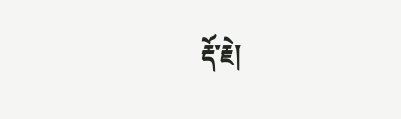རྡོ་རྗེ།